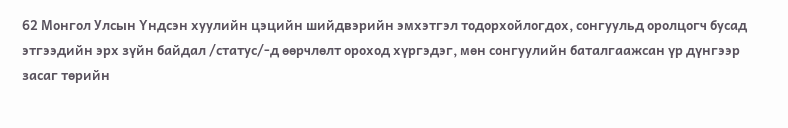62 Монгол Улсын Үндсэн хуулийн цэцийн шийдвэрийн эмхэтгэл тодорхойлогдох, сонгуульд оролцогч бусад этгээдийн эрх зүйн байдал /статус/-д өөрчлөлт ороход хүргэдэг, мөн сонгуулийн баталгаажсан үр дүнгээр засаг төрийн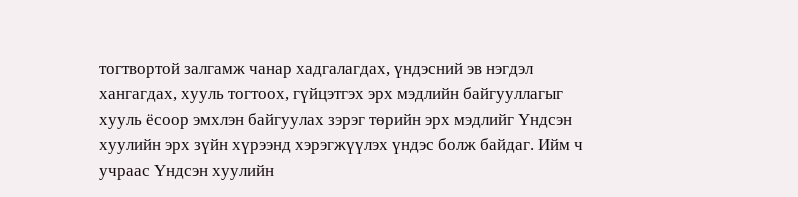тогтвортой залгамж чанар хадгалагдах, үндэсний эв нэгдэл хангагдах, хууль тогтоох, гүйцэтгэх эрх мэдлийн байгууллагыг хууль ёсоор эмхлэн байгуулах зэрэг төрийн эрх мэдлийг Үндсэн хуулийн эрх зүйн хүрээнд хэрэгжүүлэх үндэс болж байдаг. Ийм ч учраас Үндсэн хуулийн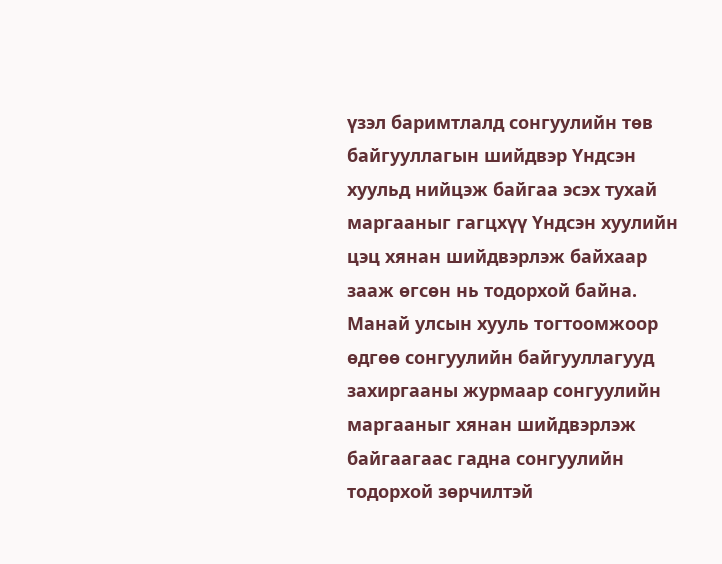үзэл баримтлалд сонгуулийн төв байгууллагын шийдвэр Үндсэн хуульд нийцэж байгаа эсэх тухай маргааныг гагцхүү Үндсэн хуулийн цэц хянан шийдвэрлэж байхаар зааж өгсөн нь тодорхой байна. Манай улсын хууль тогтоомжоор өдгөө сонгуулийн байгууллагууд захиргааны журмаар сонгуулийн маргааныг хянан шийдвэрлэж байгаагаас гадна сонгуулийн тодорхой зөрчилтэй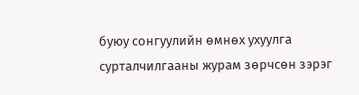буюу сонгуулийн өмнөх ухуулга сурталчилгааны журам зөрчсөн зэрэг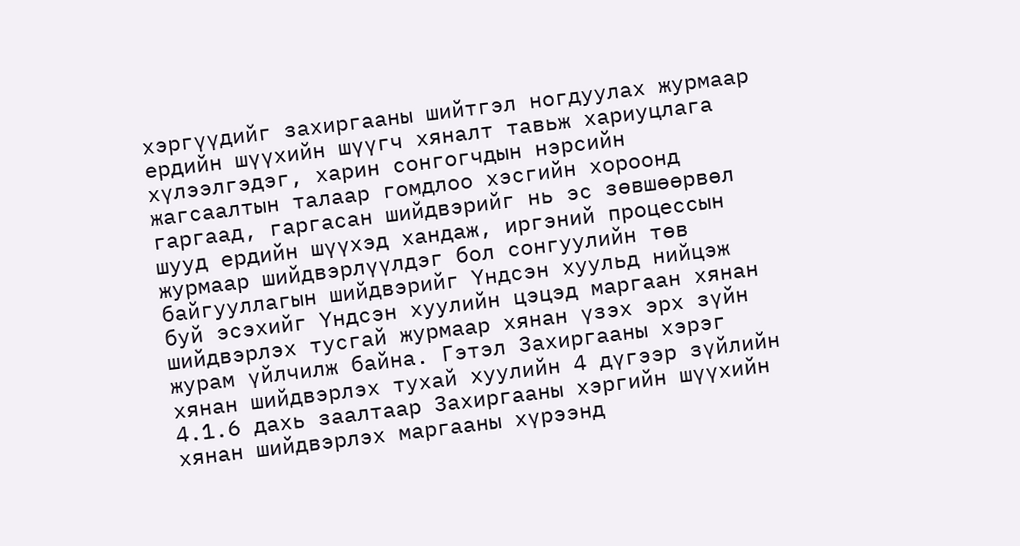хэргүүдийг захиргааны шийтгэл ногдуулах журмаар ердийн шүүхийн шүүгч хяналт тавьж хариуцлага хүлээлгэдэг, харин сонгогчдын нэрсийн жагсаалтын талаар гомдлоо хэсгийн хороонд гаргаад, гаргасан шийдвэрийг нь эс зөвшөөрвөл шууд ердийн шүүхэд хандаж, иргэний процессын журмаар шийдвэрлүүлдэг бол сонгуулийн төв байгууллагын шийдвэрийг Үндсэн хуульд нийцэж буй эсэхийг Үндсэн хуулийн цэцэд маргаан хянан шийдвэрлэх тусгай журмаар хянан үзэх эрх зүйн журам үйлчилж байна. Гэтэл Захиргааны хэрэг хянан шийдвэрлэх тухай хуулийн 4 дүгээр зүйлийн 4.1.6 дахь заалтаар Захиргааны хэргийн шүүхийн хянан шийдвэрлэх маргааны хүрээнд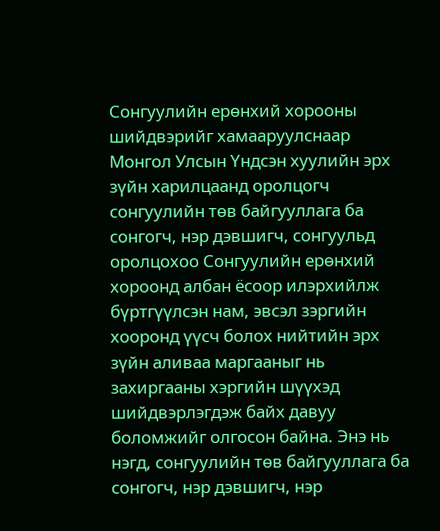Сонгуулийн ерөнхий хорооны шийдвэрийг хамааруулснаар Монгол Улсын Үндсэн хуулийн эрх зүйн харилцаанд оролцогч сонгуулийн төв байгууллага ба сонгогч, нэр дэвшигч, сонгуульд оролцохоо Сонгуулийн ерөнхий хороонд албан ёсоор илэрхийлж бүртгүүлсэн нам, эвсэл зэргийн хооронд үүсч болох нийтийн эрх зүйн аливаа маргааныг нь захиргааны хэргийн шүүхэд шийдвэрлэгдэж байх давуу боломжийг олгосон байна. Энэ нь нэгд, сонгуулийн төв байгууллага ба сонгогч, нэр дэвшигч, нэр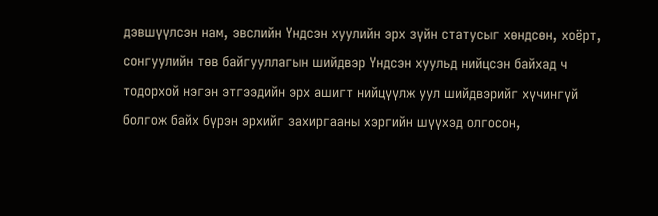дэвшүүлсэн нам, эвслийн Үндсэн хуулийн эрх зүйн статусыг хөндсөн, хоёрт, сонгуулийн төв байгууллагын шийдвэр Үндсэн хуульд нийцсэн байхад ч тодорхой нэгэн этгээдийн эрх ашигт нийцүүлж уул шийдвэрийг хүчингүй болгож байх бүрэн эрхийг захиргааны хэргийн шүүхэд олгосон,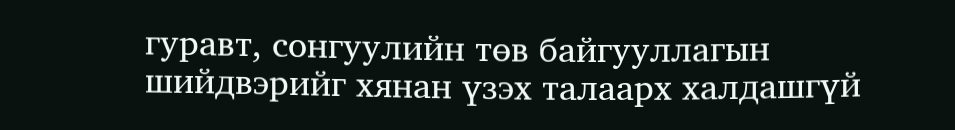гуравт, сонгуулийн төв байгууллагын шийдвэрийг хянан үзэх талаарх халдашгүй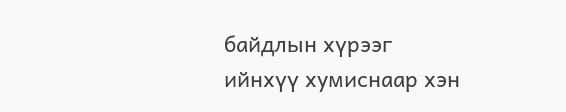байдлын хүрээг ийнхүү хумиснаар хэн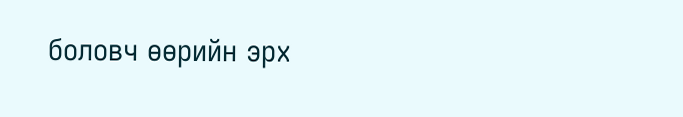боловч өөрийн эрх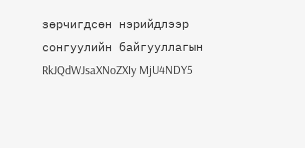зөрчигдсөн нэрийдлээр сонгуулийн байгууллагын
RkJQdWJsaXNoZXIy MjU4NDY5